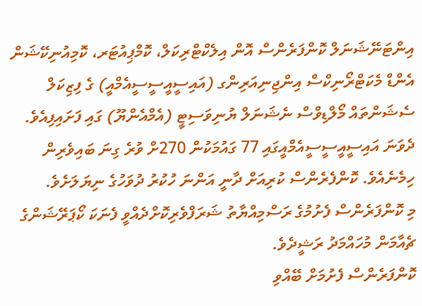އިންޓަނޭޝަނަލް ކޮންފަރެންސް އޮން އިލެކްޓްރިކަލް، ކޮމްޕިއުޓަރ، ކޮމިއުނިކޭޝަން އެންޑް މެކަޓްރޯނިކްސް އިންޖިނިއަރިންގ (އައިސީއީސީސީއެމްއީ) ގެ ފިޒިކަލް ސެޝަންތައް މޯލްޑިވްސް ނެޝަނަލް ޔުނިވަސިޓީ (އެމްއެންޔޫ) ގައި ފަށައިފިއެވެ.
ދެވަނަ އައިސީއީސީސީއެމްއީގައި 77 ގައުމަކުން 270ށް ވުރެ ގިނަ ބައިވެރިން ހިމެނެއެވެ. ކޮންފެރެންސް ކުރިއަށް ދާނީ އަންނަ ހުކުރު ދުވަހުގެ ނިޔަލަށެވެ.
މި ކޮންފަރެންސް ފެށުމުގެ ރަސްމިއްޔާތު ޝަރަފްވެރިކޮށްދެއްވީ ފެނަކަ ކޯޕަރޭޝަންގެ ޗެއާމަން މުހައްމަދު ރަޝީދެވެ.
ކޮންފަރެންސް ފެށުމަށް ބޭއްވި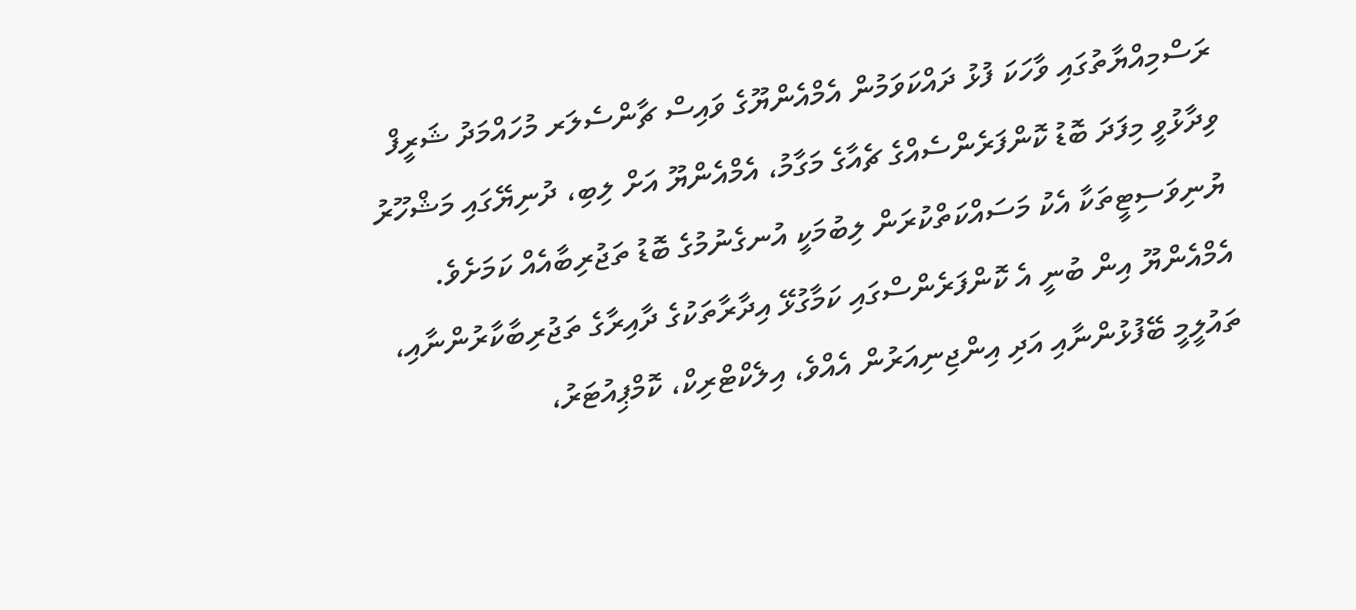ރަސްމިއްޔާތުގައި ވާހަކަ ފުޅު ދައްކަވަމުން އެމްއެންޔޫގެ ވައިސް ޗާންސެލަރ މުހައްމަދު ޝަރީފް ވިދާޅުވީ މިފަދަ ބޮޑު ކޮންފަރެންސެއްގެ ޗެއާގެ މަގާމު، އެމްއެންޔޫ އަށް ލިބި، ދުނިޔޭގައި މަޝްހޫރު ޔުނިވަސިޓީތަކާ އެކު މަސައްކަތްކުރަން ލިބުމަކީ އުނގެނުމުގެ ބޮޑު ތަޖުރިބާއެއް ކަމަށެވެ.
އެމްއެންޔޫ އިން ބުނީ އެ ކޮންފަރެންސްގައި ކަމާގުޅޭ އިދާރާތަކުގެ ދާއިރާގެ ތަޖުރިބާކާރުންނާއި، ތައުލީމީ ބޭފުޅުންނާއި އަދި އިންޖިނިއަރުން އެއްވެ، އިލެކްޓްރިކް، ކޮމްޕިއުޓަރު،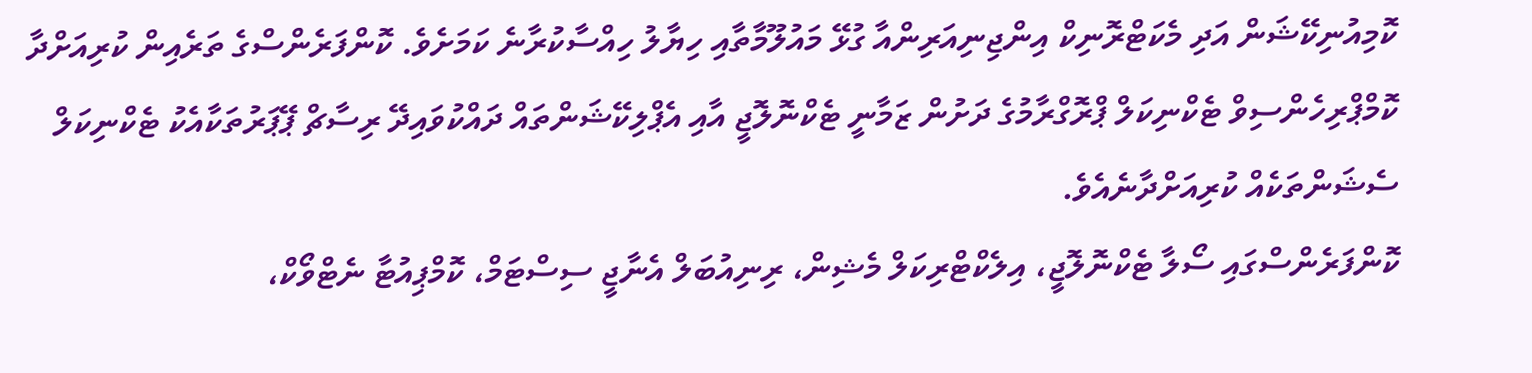ކޮމިއުނިކޭޝަން އަދި މެކަޓްރޮނިކް އިންޖިނިއަރިންއާ ގުޅޭ މައުލޫމާތާއި ހިޔާލު ހިއްސާކުރާނެ ކަމަށެވެ. ކޮންފަރެންސްގެ ތަރެއިން ކުރިއަށްދާ ކޮމްޕްރިހެންސިވް ޓެކްނިކަލް ޕްރޮގްރާމުގެ ދަށުން ޒަމާނީ ޓެކްނޮލޮޖީ އާއި އެޕްލިކޭޝަންތައް ދައްކުވައިދޭ ރިސާޗް ޕޭޕަރުތަކާއެކު ޓެކްނިކަލް ސެޝަންތަކެއް ކުރިއަށްދާނެއެވެ.
ކޮންފަރެންސްގައި ސޯލާ ޓެކްނޮލޮޖީ، އިލެކްޓްރިކަލް މެޝިން، ރިނިއުބަލް އެނާޖީ ސިސްޓަމް، ކޮމްޕިއުޓާ ނެޓްވޯކް،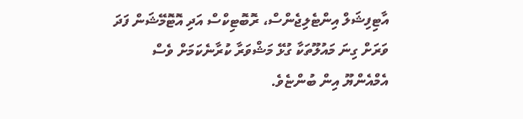އާޓިފިޝަލް އިންޓެލިޖެންސް، ރޮބޮޓިކްސް އަދި އޮޓޮމޭޝަން ފަދަ ވަރަށް ގިނަ މައުލޫތަކާ ގުޅޭ މަޝްވަރާ ކުރާނެކަމަށް ވެސް އެމްއެންޔޫ އިން ބުންޏެވެ.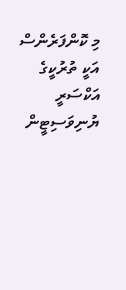މި ކޮންފަރެންސް އަކީ ތުރުކީގެ އަކްސަރީ ޔުނިވަސިޓީން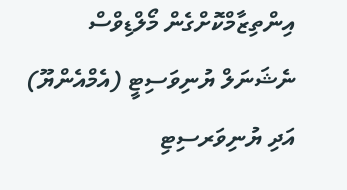އިންތިޒާމްކޮށްގެން މޯލްޑިވްސް ނެޝަނަލް ޔުނިވަސިޓީ (އެމްއެންޔޫ) އަދި ޔުނިވަރސިޓި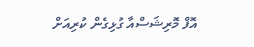އޮފް މޮރިޝަސްއާ ގުޅިގެން ކުރިއަށް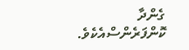ގެންދާ ކޮންފަރެންސްއެކެވެ.